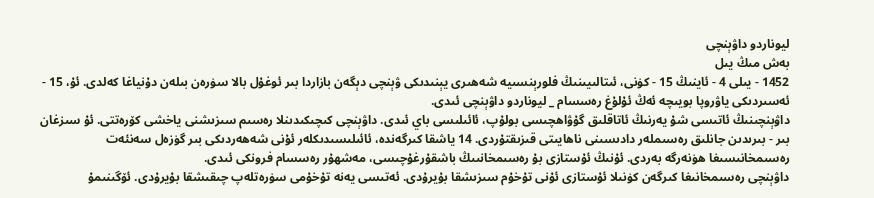ليوناردو داۋېنچى
بەش مىڭ يىل
1452 - يىلى 4 - ئاينىڭ 15 - كۈنى، ئىتالىيىنىڭ فلورېنسىيە شەھىرى يېنىدىكى ۋېنچى دېگەن بازاردا بىر ئوغۇل بالا سۈرەن بىلەن دۇنياغا كەلدى. ئۇ، 15 - ئەسىردىكى ياۋروپا بويىچە ئەڭ ئۇلۇغ رەسسام _ ليوناردو داۋېنچى ئىدى.
داۋېنچىنىڭ ئاتىسى شۇ يەرنىڭ ئاتاقلىق گۇۋاھچىسى بولۇپ، ئائىلىسى باي ئىدى. داۋېنچى كىچىكىدىنلا رەسىم سىزىشنى ياخشى كۆرەتتى. ئۇ سىزغان بىر - بىرىدىن جانلىق رەسىملەر دادىسىنى ناھايىتى قىزىقتۇردى. 14 ياشقا كىرگەندە، ئائىلىسىدىكلەر ئۇنى شەھەردىكى بىر گۈزەل سەنئەت رەسىمخانىسىغا ھۈنەرگە بەردى. ئۇنىڭ ئۇستازى بۇ رەسىمخانىىڭ باشقۇرغۇچىسى، مەشھۇر رەسسام فرونكى ئىدى.
داۋېنچى رەسىمخانىغا كىرگەن كۈنىلا ئۇستازى ئۇنى تۇخۇم سىزىشقا بۇيرۇدى. ئەتىسى يەنە تۇخۇمى سۈرەتلەپ چىقىشقا بۇيرۇدى. ئۆگىنىمۇ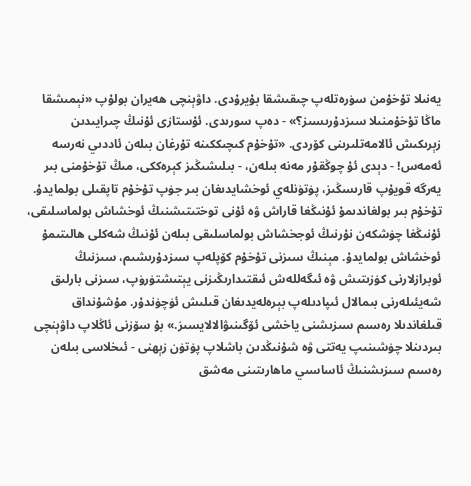يەنىلا تۇخۇمن سۈرەتلەپ چىقىشقا بۇيرۇدى. داۋېنچى ھەيران بولۇپ «نېمىشقا ماڭا تۇخۇمنىلا سىزدۇرىسىز؟» - دەپ سورىدى. ئۇستازى ئۇنىڭ چىرايىدىن زېرىكىش ئالامەتلىرىنى كۆردى. «تۇخۇم كىچىككىنە تۇرغان بىلەن ئاددىي نەرسە ئەمەس! - دېدى ئۇ چوڭقۇر مەنە بىلەن، - بىلىشىڭىز كېرەككى، مىڭ تۇخۇمنى بىر يەرگە قويۇپ قارىسڭىز، پۈتۈنلەي ئوخشايدىغان بىر جۈپ تۇخۇم تاپقىلى بولمايدۇ. تۇخۇم بىر بولغاندىمۇ ئۇنىڭغا قاراش ۋە ئۇنى توختىتىشنىڭ ئوخشاش بولماسلىقى، ئۇنىڭغا چۈشكەن نۇرنىڭ ئوجخشاش بولماسلىقى بىلەن ئۇنىڭ شەكلى ھالىتىمۇ ئوخشاش بولمايدۇ. مېنىڭ سىزنى تۇخۇم كۆپلەپ سىزدۇرىشىم، سىزنىڭ ئوبرازلارنى كۈزىتىش ۋە ئىگەللەش ئىقتىدارىڭىزنى يېتىشتۈرۈپ، سىزنى بارلىق شەيئىلەرنى بىمالال ئىپادىلەپ بېرەلەيدىغان قىلىش ئۈچۈندۇر. مۇشۇنداق قىلغاندىلا رەسىم سىزىشنى ياخشى ئۆگىنىۋالالايسىز.» بۇ سۆزنى ئاڭلاپ داۋېنچى بىردىنلا چۈشىنىپ يەتتى ۋە شۇنىڭدىن باشلاپ پۈتۈن زېھنى - ئىخلاسى بىلەن رەسىم سىزىشنىڭ ئاساسىي ماھارىتىنى مەشق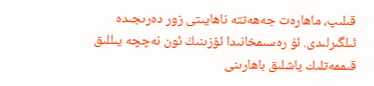قىلىپ، ماھارەت جەھەتتە ناھايىتى زور دەرىجىدە ئىلگىرلىدى. ئۇ رەسىمخانىدا ئۆزىنىڭ ئون نەچچە يىللىق قىممەتلىك ياشلىق باھارىنى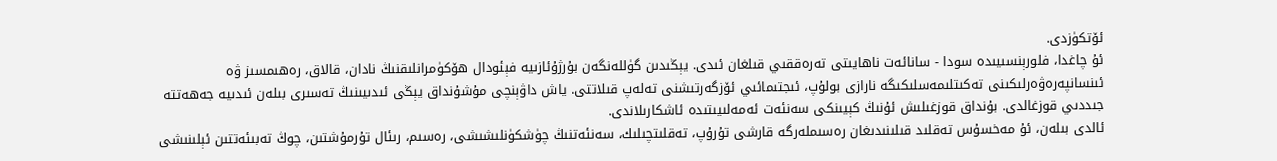ئۆتكۈزدى.
ئۇ چاغدا، فلورېنسىيىدە سودا - سانائەت ناھايىتى تەرەققىي قىلغان ئىدى. يېڭىدىن گۈللەنگەن بۇرژۇئازىيە فېئودال ھۆكۈمرانلىقنىڭ نادان، قالاق، رەھىمسىز ۋە ئىنسانپەرەۋەرلىكىنى تەكىتلىمەسلىكىگە نارازى بولۇپ، ئىجتىمائىي ئۆزگەرتىشنى تەلەپ قىلاتتى. ياش داۋېنچى مۇشۇنداق يېڭى ئىدىيىنىڭ تەسىرى بىلەن ئىدىيە جەھەتتە جىددىي قوزغالدى. بۇنداق قوزغىلىش ئۇنىڭ كېيىنكى سەنئەت ئەمەلىيىتىدە ئاشكارىلاندى.
ئالدى بىلەن، ئۇ مەخسۇس تەقلىد قىلىنىدىغان رەسىملەرگە قارشى تۇرۇپ، تەقلىتچىلىك، سەنئەتنىڭ چۈشكۈنلىشىشى، رەسىم، رىئال تۇرمۇشتىن، چوڭ تەبىئەتتىن ئېلىنىشى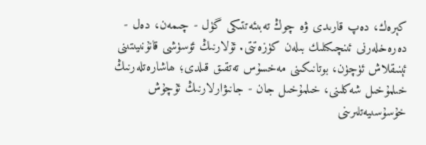كېرەك، دەپ قارىدى ۋە چوڭ تەبىئەتتىكى گۈل - چىمەن، دەل - دەرەخلەرنى ئىنچىكىلىك بىلەن كۈزەتتى. ئۇلارنىڭ ئۆسۈشى قانۇنىيىتىنى ئېنىقلاش ئۈچۈن، بوتانىكىنى مەخسۇس تەتقىق قىلدى؛ ھاشارەتلەرنىڭ خىلمۇخىل شەكلىنى، خىلمۇخىل جان - جانىۋارلارنىڭ ئۇچۇش خۇسۇسىيەتلىرىنى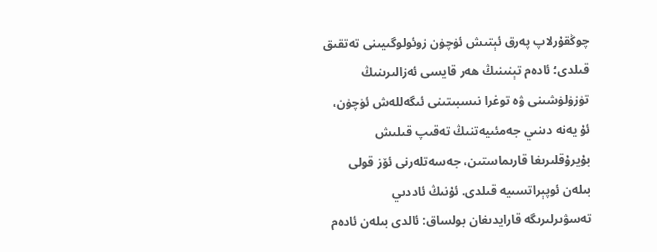چوڭقۇرلاپ پەرق ئېتىش ئۈچۈن زوئولوگىيىنى تەتقىق قىلدى؛ ئادەم تېنىنىڭ ھەر قايسى ئەزالىرىنىڭ تۈزۈلۈشىنى ۋە توغرا نىسبىتىنى ئىگەللەش ئۈچۈن، ئۇ يەنە دىنىي جەمئىيەتنىڭ تەقىپ قىلىش بۇيرۇقلىرىغا قارىماستىن، جەسەتلەرنى ئۆز قولى بىلەن ئوپېراتسىيە قىلدى. ئۇنىڭ ئاددىي تەسۋىرلىرىگە قارايدىغان بولساق: ئالدى بىلەن ئادەم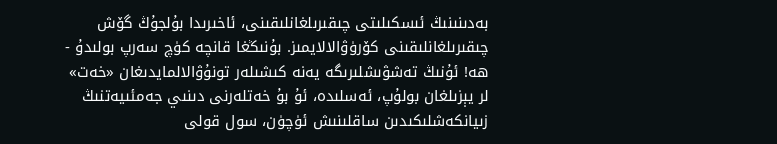بەدىنىنىڭ ئىسكىلىتى چىقىرىلغانلىقىنى، ئاخىرىدا بۇلجۇڭ گۆش چىقىرىلغانلىقىنى كۆرۈۋالالايمىز. بۇنىڭغا قانچە كۈچ سەرپ بولىدۇ - ھە! ئۇنىڭ تەشۋىشلىرىگە يەنە كىشىلەر تونۇۋالالمايدىغان «خەت» لر يېزىلغان بولۇپ، ئەسلىدە، ئۇ بۇ خەتلەرنى دىنىي جەمئىيەتنىڭ زىيانكەشلىكىدىن ساقلىنىش ئۈچۈن، سول قولى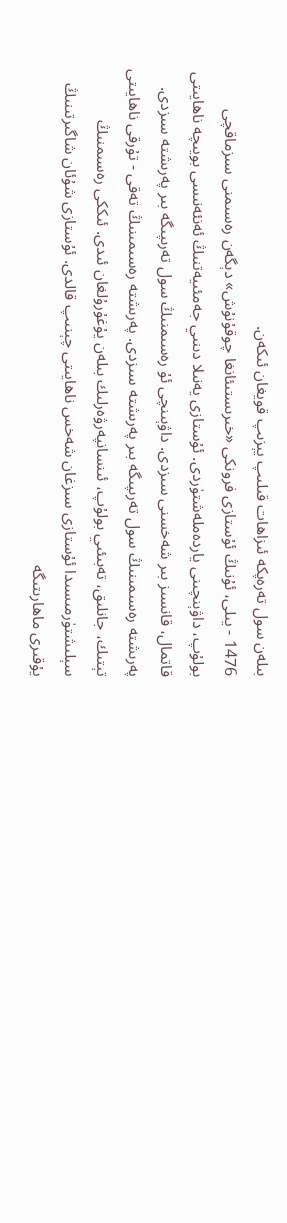بىلەن سول تەرەپكە ئىزاھات قىلىپ يېزىپ قويغان ئىكەن.
1476 - يىلى، ئۇنىڭ ئۇستازى فرونكى «خىرىستىئانغا چوقۇنۇش» دېگەن رەسىمنى سىزماقچى بولۇپ، داۋېنچىنى ياردەملەشتۈردى. ئۇستازى يەنىلا دىنىي جەمئىيەتنىڭ ئەنئەنىسى بويىچە ناھايىتى قاتمال، قانسىز بىر شەخسنى سىزدى. داۋېىنچى ئۇ رەسىمنىڭ سول تەرىپىگە بىر پەرىشتە سىزدى. پەرىشتە رەسىمىنىڭ سول تەرىپىگە بىر پەرىشتە سىزدى. پەرىشتە رەسىمىنىڭ تەقى - تۇرقى ناھايىتى تېتىك، جانلىق، تەبىئىي بولۇپ، ئىنسانپەرۋەرلىك بىلەن يۇغۇرۇلغان ئىدى. ئىككى رەسىمنىڭ سېلىشتۈرمىسىدا ئۇستازى سىزغان شەخس ناھايىتى چېنىپ قالدى. ئۇستازى شۇئان شاگىرتىنىڭ يۇقىرى ماھارىتىگە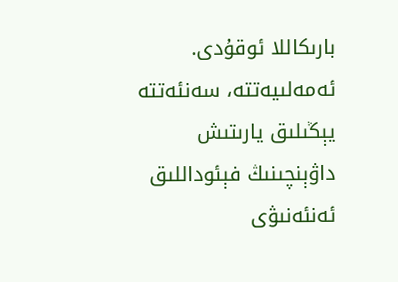بارىكاللا ئوقۇدى. ئەمەلىيەتتە، سەنئەتتە يېڭىلىق يارىتىش داۋېنچىنىڭ فېئوداللىق ئەنئەنىۋى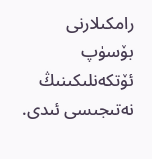رامكىلارنى بۆسۈپ ئۆتكەنلىكىنىڭ نەتىجىسى ئىدى.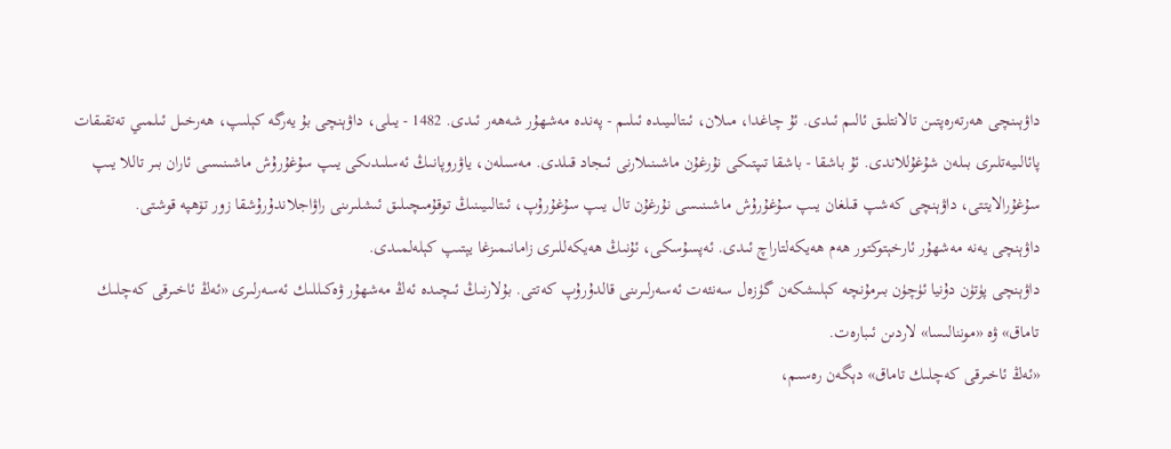داۋېىنچى ھەرتەرەپتىن تالانتلىق ئالىم ئىدى. ئۇ چاغدا، مىلان، ئىتالىيىدە ئىلىم - پەندە مەشھۇر شەھەر ئىدى. 1482 - يىلى، داۋېنچى بۇ يەرگە كېلىپ، ھەرخىل ئىلمىي تەتقىقات پائالىيەتلىرى بىلەن شۇغۇللاندى. ئۇ باشقا - باشقا تىپتىكى نۇرغۇن ماشىنىلارنى ئىجاد قىلدى. مەسىلەن، ياۋروپانىڭ ئەسلىدىكى يىپ سۇغۇرۇش ماشىنىسى ئاران بىر تاللا يىپ سۇغۇرالايتتى، داۋېنچى كەشپ قىلغان يىپ سۇغۇرۇش ماشىنىسى نۇرغۇن تال يىپ سۇغۇرۇپ، ئىتالىيىنىڭ توقۇمىچىلىق ئىشلىرىنى راۋاجلاندۇرۇشقا زور تۆھپە قوشتى.
داۋېنچى يەنە مەشھۇر ئارخېتوكتور ھەم ھەيكەلتاراچ ئىدى. ئەپسۇسكى، ئۇنىڭ ھەيكەللىرى زامانىمىزغا يېتىپ كېلەلمىدى.
داۋېنچى پۈتۈن دۇنيا ئۈچۈن بىرمۇنچە كېلىشكەن گۈزەل سەنئەت ئەسەرلىرىنى قالدۇرۇپ كەتتى. بۇلارنىڭ ئىچىدە ئەڭ مەشھۇر ۋەكىللىك ئەسەرلىرى «ئەڭ ئاخىرقى كەچلىك تاماق» ۋە «موننالىسا» لاردىن ئىبارەت.
«ئەڭ ئاخىرقى كەچلىك تاماق» دېگەن رەسىم،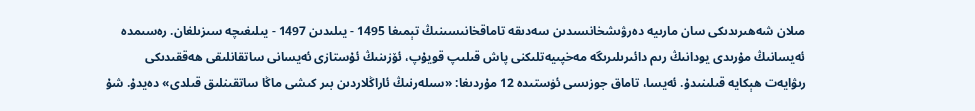مىلان شەھىرىدىكى سان مارىيە دەرۋىشخانسىدىن سەدىقە تاماقخانىسىنىڭ تېمىغا 1495 - يىلىدىن 1497 - يىلىغىچە سىزىلغان. رەسىمدە ئەيسانىڭ مۇرىدى يودانىڭ رىم دائىرىلىرىگە مەخپىيەتلىكنى پاش قىلىپ قويۇپ، ئۆزىنىڭ ئۇستازى ئەيسانى ساتقانلىقى ھەققىدىكى رىۋايەت ھېكايە قىلىنىدۇ. ئەيسا، تاماق جوزىسى ئۈستىدە 12 مۇردىغا: «سىلەرنىڭ ئاراڭلاردىن بىر كىشى ماڭا ساتقىنلىق قىلدى» دەيدۇ. شۇ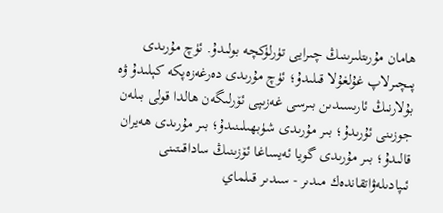ھامان مۇرىتلىرىنىڭ چىرايى تۈرلۈكچە بولىدۇ. ئۈچ مۇرىدى پىچىرلاپ غۇلغۇلا قىلىدۇ؛ ئۈچ مۇرىدى دەرغەزەپكە كېلىدۇ ۋە بۇلارنىڭ ئارىسىدىن بىرسى غەزىپى ئۆرلىگەن ھالدا قولى بىلەن جوزىنى ئۇرىدۇ؛ بىر مۇرىدى شۈبھىلىنىدۇ؛ بىر مۇرىدى ھەيران قالىدۇ؛ بىر مۇرىدى گويا ئەيساغا ئۆزىنىڭ ساداقىتىنى ئىپادىلەۋاتقاندەك مىدىر - سىدىر قىلماي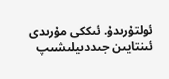ئولتۇرىدۇ. ئىككى مۇرىدى ئىنتايىن جىددىيلىشىپ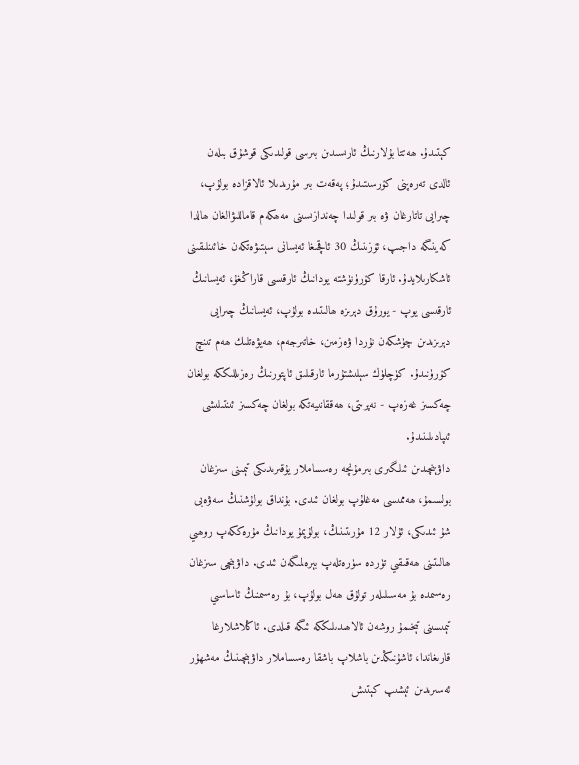كېتىدۇ. ھەتتا بۇلارنىڭ ئارىسىدىن بىرسى قولىدىكى قوشۇق بىلەن ئالدى تەرەپنى كۆرسىتىدۇ؛ پەقەت بىر مۇرىدىلا ئالاقزادە بولۇپ، چىرايى تاتارغان ۋە بىر قولىدا چەندازىسىنى مەھكەم قاماللىۋالغان ھالدا كەينىگە داجىپ، ئۆزىنىڭ 30 ئاقچىغا ئەيسانى سېتىۋەتكەن خائىنلىقىنى ئاشكارىلايدۇ. ئارقا كۆرۈنۈشتە يودانىڭ ئارقىسى قاراڭغۇ، ئەيسانىڭ ئارقىسى يوپ - يورۇق دېرىزە ھالىتىدە بولۇپ، ئەيسانىڭ چىرايى دېرىزىدىن چۈشكەن نۇردا ۋەزمىن، خاتىرجەم، ھەيۋەتلىك ھەم تىنچ كۆرۈنىدۇ. كۈچلۈك سېلىشتۇرما ئارقىلىق ئاپتورنىڭ رەزىللىككە بولغان چەكسىز غەزەپ - نەپرىتى، ھەققانىيەتكە بولغان چەكسىز ئىنتىلىشى ئىپادىلىنىدۇ.
داۋېنچىدىن ئىلگىرى بىرمۇنچە رەسساملار يۇقىرىدىكى تېمىنى سىزغان بولسىمۇ، ھەممىسى مەغلۇپ بولغان ئىدى. بۇنداق بولۇشنىڭ سەۋەبى شۇ ئىدىكى، ئۇلار 12 مۇرىتىنىڭ، بولۇپمۇ يودانىڭ مۇرەككەپ روھىي ھالىتىنى ھەقىقىي تۈردە سۈرەتلەپ بېرەلمىگەن ئىدى. داۋېنچى سىزغان رەسىمدە بۇ مەسىلىلەر تولۇق ھەل بولۇپ، بۇ رەسىمنىڭ ئاساسىي تېمىسىنى تېخىمۇ روشەن ئالاھىدىلىككە ئىگە قىلدى. ئاڭلاشلارغا قارىغاندا، ئاشۇنىڭدىن باشلاپ باشقا رەسساملار داۋېنچىنىڭ مەشھۇر ئەسىرىدىن ئېشىپ كېتىش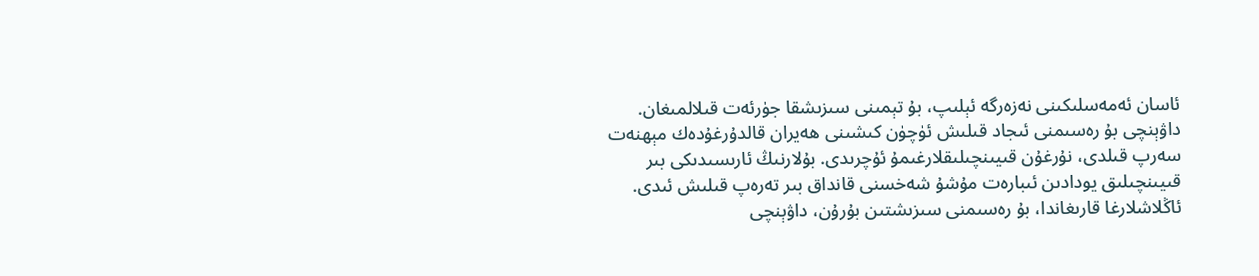ئاسان ئەمەسلىكىنى نەزەرگە ئېلىپ، بۇ تېمىنى سىزىشقا جۈرئەت قىلالمىغان.
داۋېنچى بۇ رەسىمنى ئىجاد قىلىش ئۈچۈن كىشىنى ھەيران قالدۇرغۇدەك مېھنەت سەرپ قىلدى، نۇرغۇن قىيىنچىلىقلارغىمۇ ئۇچرىدى. بۇلارنىڭ ئارىسىدىكى بىر قىيىنچىلىق يودادىن ئىبارەت مۇشۇ شەخسنى قانداق بىر تەرەپ قىلىش ئىدى. ئاڭلاشلارغا قارىغاندا، بۇ رەسىمنى سىزىشتىن بۇرۇن، داۋېنچى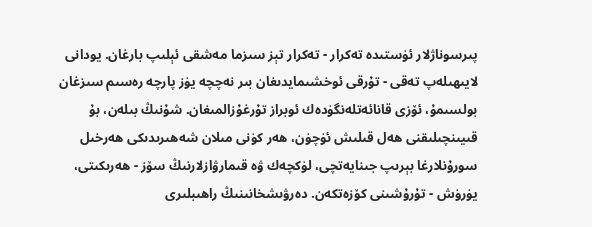پىرسوناژلار ئۈستىدە تەكرار - تەكرار تېز سىزما مەشقى ئېلىپ بارغان. يودانى لايىھىلەپ تەقى - تۇرقى ئوخشىمايدىغان بىر نەچچە يۈز پارچە رەسىم سىزغان بولسىمۇ، ئۆزى قانائەتلەنگۈدەك ئوبراز تۇرغۇزالمىغان. شۇنىڭ بىلەن، بۇ قىيىنچىلىقنى ھەل قىلىش ئۈچۈن، ھەر كۈنى مىلان شەھىرىدىكى ھەرخىل سورۇنلارغا بېرىپ جىنايەتچى، لۈكچەك ۋە قىمارۋازلارنىڭ سۆز - ھەرىكىتى، يۈرۈش - تۇرۇشىنى كۆزەتكەن. دەرۋىشخانىنىڭ راھىبلىرى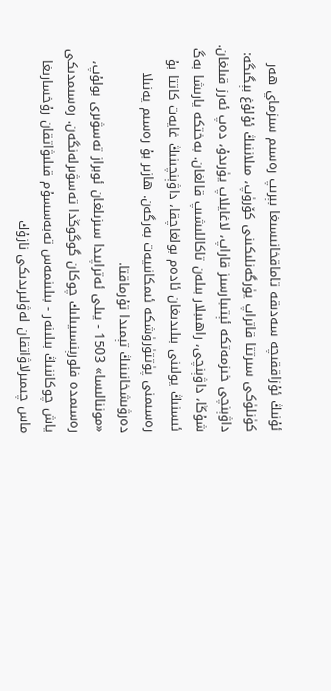ئۇنىڭ ئۇزاققىچە سەدىقە تاماقخانىسىغا بېرىپ رەسىم سىزماي ھەر كۈنلۈكى سىرتتا قاتراپ يۈرگەنلىكىنى كۆرۈپ، مىلاننىڭ ئۇلۇغ بېگىگە: داۋېنچى خىزمەتكە ئېتىبارسىز قاراپ، لاغايلاپ يۈرىدۇ، دەپ ئەرز قىلغان. شۇڭا، داۋېنچى، راھىبلار بىلەن تاكاللىشىپ قالغان. بەختكە يارىشا بەگ ئىسنىڭ يولىنى بىلىدىغان ئادەم بولغاچقا، داۋېنچىنىڭ غايەت كاتتا بۇ رەسىمنى پۈتتۈرۈشكە ئىمكانىيەت بەرگەن. ھازىر بۇ رەسىم يەنىلا دەرۋىشخانىنىڭ تېمىدا تۇرماقتا.
«موننالىسا» 1503 - يىلى ئەتراپىدا سىزىلغان ئوبراز تەسۋىرى بولۇپ، رەسىمدە فلورېنسىيىلىك چوكان گوگوڭدا تەسۋىرلەنگەن. رەسىمدىكى ياش چوكاننىڭ بىلىنەر - بىلىنمەس تەبەسسۇم قىلىۋاتقان رۇخسارىغا ماس چىمىرلاۋاتقان لەۋلىرىدىكى نازۇك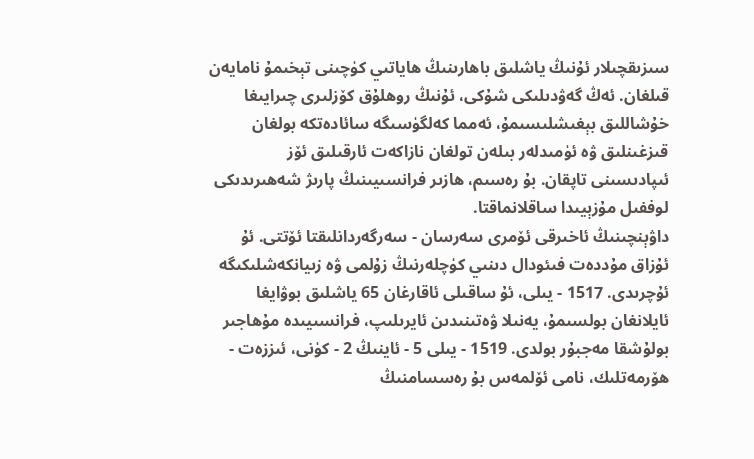سىزىقچىلار ئۇنىڭ ياشلىق باھارىنىڭ ھاياتىي كۈچىنى تېخىمۇ نامايەن قىلغان. ئەڭ گەۋدىلىكى شۇكى، ئۇنىڭ روھلۇق كۆزلىرى چىرايىغا خۇشاللىق بېغىشلىسىمۇ، ئەمما كەلگۈسىگە سائادەتكە بولغان قىزغىنلىق ۋە ئۈمىدلەر بىلەن تولغان نازاكەت ئارقىلىق ئۆز ئىپادىسىنى تاپقان. بۇ رەسىم، ھازىر فرانسىيىنىڭ پارىژ شەھىرىدىكى لوففىل مۇزېيىدا ساقلانماقتا.
داۋېنچىنىڭ ئاخىرقى ئۆمرى سەرسان - سەرگەردانلىقتا ئۆتتى. ئۇ ئۇزاق مۇددەت فىئودال دىنىي كۈچلەرنىڭ زۇلمى ۋە زىيانكەشلىكىگە ئۇچرىدى. 1517 - يىلى، ئۇ ساقىلى ئاقارغان 65 ياشلىق بوۋايغا ئايلانغان بولسىمۇ، يەنىلا ۋەتىنىدىن ئايرىلىپ، فرانسىيىدە مۇھاجىر بولۇشقا مەجبۇر بولدى. 1519 - يىلى 5 - ئاينىڭ 2 - كۈنى، ئىززەت - ھۆرمەتلىك، نامى ئۆلمەس بۇ رەسسامنىڭ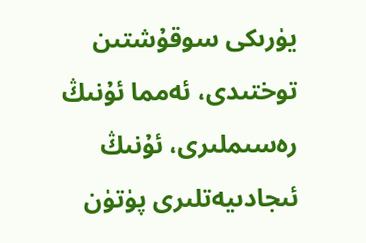يۈرىكى سوقۇشتىن توختىدى، ئەمما ئۇنىڭ رەسىملىرى، ئۇنىڭ ئىجادىيەتلىرى پۈتۈن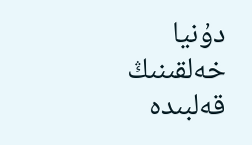دۇنيا خەلقىنىڭ قەلبىدە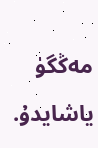مەڭگۈ ياشايدۇ.